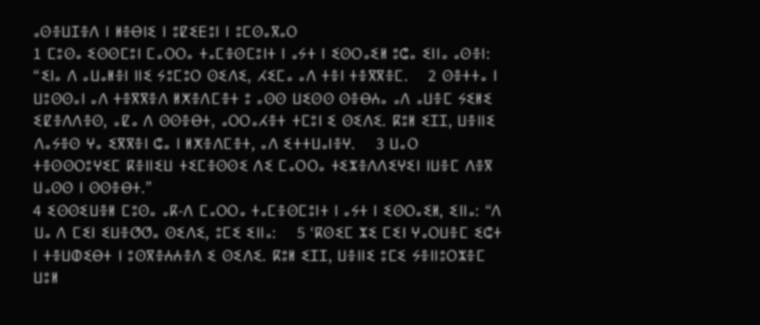ⴰⵙⴻⵡⵊⴻⴷ ⵏ ⵍⴻⴱⵏⵉ ⵏ ⵓⵇⵉⴹⵓⵏ ⵏ ⵓⵎⵙⴰⴳⴰⵔ
1 ⵎⵓⵙⴰ ⵉⵙⵙⵎⵓⵏ ⵎⴰⵔⵔⴰ ⵜⴰⵎⴻⵙⵎⵓⵏⵜ ⵏ ⴰⵢⵜ ⵏ ⵉⵙⵔⴰⵉⵍ ⵓⵛⴰ ⵉⵏⵏⴰ ⴰⵙⴻⵏ: “ⵉⵏⴰ ⴷ ⴰⵡⴰⵍⴻⵏ ⵏⵏⵉ ⵢⵓⵎⵓⵔ ⵙⵉⴷⵉ, ⵃⵉⵎⴰ ⴰⴷ ⵜⴻⵏ ⵜⴻⴳⴳⴻⵎ.    2 ⵙⴻⵜⵜⴰ ⵏ ⵡⵓⵙⵙⴰⵏ ⴰⴷ ⵜⴻⴳⴳⴻⴷ ⵍⵅⴻⴷⵎⴻⵜ ⵓ ⴰⵙⵙ ⵡⵉⵙⵙ ⵙⴻⴱⵄⴰ ⴰⴷ ⴰⵡⴻⵎ ⵢⵉⵍⵉ ⵉⵇⴻⴷⴷⴻⵙ, ⴰⵇⴰ ⴷ ⵙⵙⴻⴱⵜ, ⴰⵔⵔⴰⵃⴻⵜ ⵜⵎⵓⵏ ⵉ ⵙⵉⴷⵉ. ⴽⵓⵍ ⵉⵊⵊ, ⵡⴻⵏⵏⵉ ⴷⴰⵢⴻⵙ ⵖⴰ ⵉⴳⴳⴻⵏ ⵛⴰ ⵏ ⵍⵅⴻⴷⵎⴻⵜ, ⴰⴷ ⵉⵜⵜⵡⴰⵏⴻⵖ.    3 ⵡⴰⵔ ⵜⴻⵙⵙⵔⵓⵖⵉⵎ ⴽⴻⵏⵏⵉⵡ ⵜⵉⵎⴻⵙⵙⵉ ⴷⵉ ⵎⴰⵔⵔⴰ ⵜⵉⵣⴻⴷⴷⵉⵖⵉⵏ ⵏⵡⴻⵎ ⴷⴻⴳ ⵡⴰⵙⵙ ⵏ ⵙⵙⴻⴱⵜ.”
4 ⵉⵙⵙⵉⵡⴻⵍ ⵎⵓⵙⴰ ⴰⴽ-ⴷ ⵎⴰⵔⵔⴰ ⵜⴰⵎⴻⵙⵎⵓⵏⵜ ⵏ ⴰⵢⵜ ⵏ ⵉⵙⵔⴰⵉⵍ, ⵉⵏⵏⴰ: “ⴷ ⵡⴰ ⴷ ⵎⵉⵏ ⵉⵡⴻⵚⵚⴰ ⵙⵉⴷⵉ, ⵓⵎⵉ ⵉⵏⵏⴰ:    5 ‘ⴽⵙⵉⵎ ⵣⵉ ⵎⵉⵏ ⵖⴰⵔⵡⴻⵎ ⵉⵛⵜ ⵏ ⵜⴻⵡⵀⵉⴱⵜ ⵏ ⵓⵙⴳⴻⵄⵄⴻⴷ ⵉ ⵙⵉⴷⵉ. ⴽⵓⵍ ⵉⵊⵊ, ⵡⴻⵏⵏⵉ ⵓⵎⵉ ⵢⴻⵏⵏⵓⵔⵣⴻⵎ ⵡⵓⵍ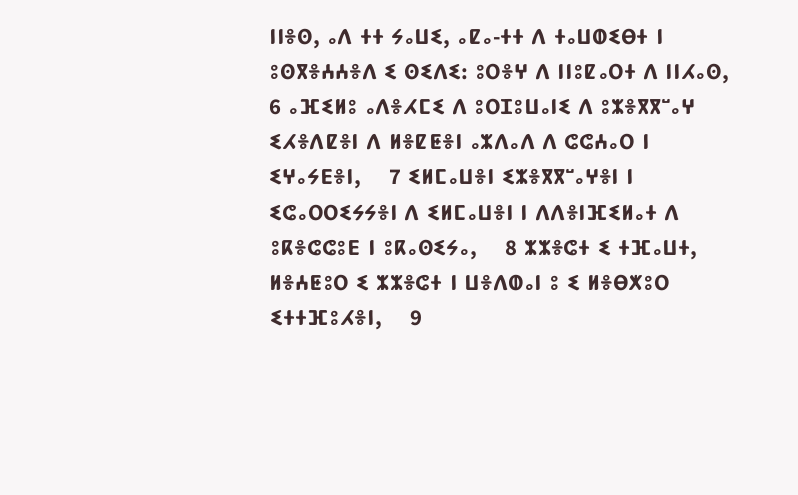ⵏⵏⴻⵙ, ⴰⴷ ⵜⵜ ⵢⴰⵡⵉ, ⴰⵇⴰ-ⵜⵜ ⴷ ⵜⴰⵡⵀⵉⴱⵜ ⵏ ⵓⵙⴳⴻⵄⵄⴻⴷ ⵉ ⵙⵉⴷⵉ: ⵓⵔⴻⵖ ⴷ ⵏⵏⵓⵇⴰⵔⵜ ⴷ ⵏⵏⵃⴰⵙ,    6 ⴰⴼⵉⵍⵓ ⴰⴷⴻⵃⵎⵉ ⴷ ⵓⵔⵊⵓⵡⴰⵏⵉ ⴷ ⵓⵣⴻⴳⴳⵯⴰⵖ ⵉⵃⴻⴷⵇⴻⵏ ⴷ ⵍⴻⵇⵟⴻⵏ ⴰⵣⴷⴰⴷ ⴷ ⵛⵛⵄⴰⵔ ⵏ ⵉⵖⴰⵢⴹⴻⵏ,    7 ⵉⵍⵎⴰⵡⴻⵏ ⵉⵣⴻⴳⴳⵯⴰⵖⴻⵏ ⵏ ⵉⵛⴰⵔⵔⵉⵢⵢⴻⵏ ⴷ ⵉⵍⵎⴰⵡⴻⵏ ⵏ ⴷⴷⴻⵏⴼⵉⵍⴰⵜ ⴷ ⵓⴽⴻⵛⵛⵓⴹ ⵏ ⵓⴽⴰⵙⵉⵢⴰ,    8 ⵣⵣⴻⵛⵜ ⵉ ⵜⴼⴰⵡⵜ, ⵍⴻⵄⵟⵓⵔ ⵉ ⵣⵣⴻⵛⵜ ⵏ ⵡⴻⴷⵀⴰⵏ ⵓ ⵉ ⵍⴻⴱⵅⵓⵔ ⵉⵜⵜⴼⵓⵃⴻⵏ,    9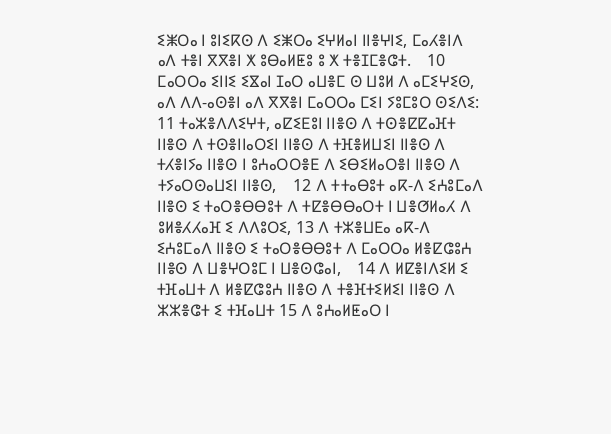ⵉⵥⵔⴰ ⵏ ⵓⵏⵉⴽⵙ ⴷ ⵉⵥⵔⴰ ⵉⵖⵍⴰⵏ ⵏⵏⴻⵖⵏⵉ, ⵎⴰⵃⴻⵏⴷ ⴰⴷ ⵜⴻⵏ ⴳⴳⴻⵏ ⵅ ⵓⴱⴰⵍⵟⵓ ⵓ ⵅ ⵜⴻⵊⵎⴻⵛⵜ.    10 ⵎⴰⵔⵔⴰ ⵉⵏⵏⵉ ⵉⴵⴰⵏ ⵊⴰⵔ ⴰⵡⴻⵎ ⵙ ⵡⵓⵍ ⴷ ⴰⵎⵉⵖⵉⵙ, ⴰⴷ ⴷⴷ-ⴰⵙⴻⵏ ⴰⴷ ⴳⴳⴻⵏ ⵎⴰⵔⵔⴰ ⵎⵉⵏ ⵢⵓⵎⵓⵔ ⵙⵉⴷⵉ: 11 ⵜⴰⵣⴻⴷⴷⵉⵖⵜ, ⴰⵇⵉⴹⵓⵏ ⵏⵏⴻⵙ ⴷ ⵜⵙⴻⵇⵇⴰⴼⵜ ⵏⵏⴻⵙ ⴷ ⵜⵙⴻⵏⵏⴰⵔⵉⵏ ⵏⵏⴻⵙ ⴷ ⵜⴼⴻⵍⵡⵉⵏ ⵏⵏⴻⵙ ⴷ ⵜⵃⴻⵏⵢⴰ ⵏⵏⴻⵙ ⵏ ⵓⵄⴰⵔⵔⴻⴹ ⴷ ⵉⴱⵉⵍⴰⵔⴻⵏ ⵏⵏⴻⵙ ⴷ ⵜⵢⴰⵔⵙⴰⵡⵉⵏ ⵏⵏⴻⵙ,    12 ⴷ ⵜⵜⴰⴱⵓⵜ ⴰⴽ-ⴷ ⵉⵄⵓⵎⴰⴷ ⵏⵏⴻⵙ ⵉ ⵜⴰⵔⴻⴱⴱⵓⵜ ⴷ ⵜⵇⴻⴱⴱⴰⵔⵜ ⵏ ⵡⴻⵚⵍⴰⵃ ⴷ ⵓⵍⴻⵃⵃⴰⴼ ⵉ ⴷⴷⵓⵔⵉ, 13 ⴷ ⵜⵣⴻⵡⴹⴰ ⴰⴽ-ⴷ ⵉⵄⵓⵎⴰⴷ ⵏⵏⴻⵙ ⵉ ⵜⴰⵔⴻⴱⴱⵓⵜ ⴷ ⵎⴰⵔⵔⴰ ⵍⴻⵇⵛⵓⵄ ⵏⵏⴻⵙ ⴷ ⵡⴻⵖⵔⵓⵎ ⵏ ⵡⴻⵙⵛⴰⵏ,    14 ⴷ ⵍⵇⴻⵏⴷⵉⵍ ⵉ ⵜⴼⴰⵡⵜ ⴷ ⵍⴻⵇⵛⵓⵄ ⵏⵏⴻⵙ ⴷ ⵜⴻⴼⵜⵉⵍⵉⵏ ⵏⵏⴻⵙ ⴷ ⵣⵣⴻⵛⵜ ⵉ ⵜⴼⴰⵡⵜ 15 ⴷ ⵓⵄⴰⵍⵟⴰⵔ ⵏ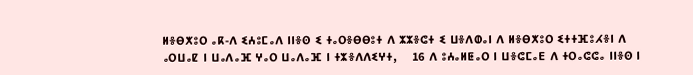ⵍⴻⴱⵅⵓⵔ ⴰⴽ-ⴷ ⵉⵄⵓⵎⴰⴷ ⵏⵏⴻⵙ ⵉ ⵜⴰⵔⴻⴱⴱⵓⵜ ⴷ ⵣⵣⴻⵛⵜ ⵉ ⵡⴻⴷⵀⴰⵏ ⴷ ⵍⴻⴱⵅⵓⵔ ⵉⵜⵜⴼⵓⵃⴻⵏ ⴷ ⴰⵔⵡⴰⵇ ⵏ ⵡⴰⴷⴰⴼ ⵖⴰⵔ ⵡⴰⴷⴰⴼ ⵏ ⵜⵣⴻⴷⴷⵉⵖⵜ,    16 ⴷ ⵓⵄⴰⵍⵟⴰⵔ ⵏ ⵡⴻⵛⵎⴰⴹ ⴷ ⵜⵔⴰⵛⵛⴰ ⵏⵏⴻⵙ ⵏ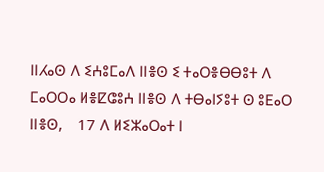ⵏⵏⵃⴰⵙ ⴷ ⵉⵄⵓⵎⴰⴷ ⵏⵏⴻⵙ ⵉ ⵜⴰⵔⴻⴱⴱⵓⵜ ⴷ ⵎⴰⵔⵔⴰ ⵍⴻⵇⵛⵓⵄ ⵏⵏⴻⵙ ⴷ ⵜⴱⴰⵏⵢⵓⵜ ⵙ ⵓⴹⴰⵔ ⵏⵏⴻⵙ,    17 ⴷ ⵍⵉⵣⴰⵔⴰⵜ ⵏ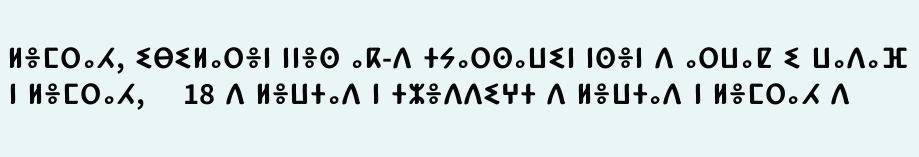ⵍⴻⵎⵔⴰⵃ, ⵉⴱⵉⵍⴰⵔⴻⵏ ⵏⵏⴻⵙ ⴰⴽ-ⴷ ⵜⵢⴰⵔⵙⴰⵡⵉⵏ ⵏⵙⴻⵏ ⴷ ⴰⵔⵡⴰⵇ ⵉ ⵡⴰⴷⴰⴼ ⵏ ⵍⴻⵎⵔⴰⵃ,    18 ⴷ ⵍⴻⵡⵜⴰⴷ ⵏ ⵜⵣⴻⴷⴷⵉⵖⵜ ⴷ ⵍⴻⵡⵜⴰⴷ ⵏ ⵍⴻⵎⵔⴰⵃ ⴷ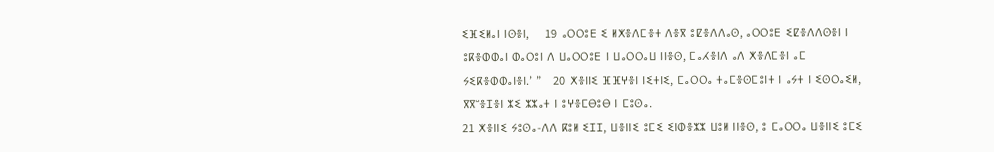ⵉⴼⵉⵍⴰⵏ ⵏⵙⴻⵏ,    19 ⴰⵔⵔⵓⴹ ⵉ ⵍⵅⴻⴷⵎⴻⵜ ⴷⴻⴳ ⵓⵇⴻⴷⴷⴰⵙ, ⴰⵔⵔⵓⴹ ⵉⵇⴻⴷⴷⵙⴻⵏ ⵏ ⵓⴽⴻⵀⵀⴰⵏ ⵀⴰⵔⵓⵏ ⴷ ⵡⴰⵔⵔⵓⴹ ⵏ ⵡⴰⵔⵔⴰⵡ ⵏⵏⴻⵙ, ⵎⴰⵃⴻⵏⴷ ⴰⴷ ⵅⴻⴷⵎⴻⵏ ⴰⵎ ⵢⵉⴽⴻⵀⵀⴰⵏⴻⵏ.’ ”   20 ⵅⴻⵏⵏⵉ ⴼⴼⵖⴻⵏ ⵏⵉⵜⵏⵉ, ⵎⴰⵔⵔⴰ ⵜⴰⵎⴻⵙⵎⵓⵏⵜ ⵏ ⴰⵢⵜ ⵏ ⵉⵙⵔⴰⵉⵍ, ⴳⴳⵯⴻⵊⴻⵏ ⵣⵉ ⵣⵣⴰⵜ ⵏ ⵓⵖⴻⵎⴱⵓⴱ ⵏ ⵎⵓⵙⴰ.
21 ⵅⴻⵏⵏⵉ ⵢⵓⵙⴰ-ⴷⴷ ⴽⵓⵍ ⵉⵊⵊ, ⵡⴻⵏⵏⵉ ⵓⵎⵉ ⵉⵏⵀⴻⵣⵣ ⵡⵓⵍ ⵏⵏⴻⵙ, ⵓ ⵎⴰⵔⵔⴰ ⵡⴻⵏⵏⵉ ⵓⵎⵉ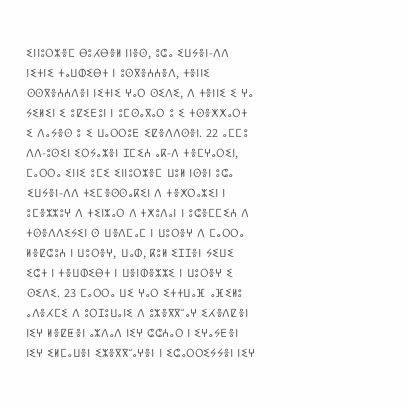ⵉⵏⵏⵓⵔⵣⴻⵎ ⴱⵓⵃⴱⴻⵍ ⵏⵏⴻⵙ, ⵓⵛⴰ ⵉⵡⵢⴻⵏ-ⴷⴷ ⵏⵉⵜⵏⵉ ⵜⴰⵡⵀⵉⴱⵜ ⵏ ⵓⵙⴳⴻⵄⵄⴻⴷ, ⵜⴻⵏⵏⵉ ⵙⵙⴳⴻⵄⵄⴷⴻⵏ ⵏⵉⵜⵏⵉ ⵖⴰⵔ ⵙⵉⴷⵉ, ⴷ ⵜⴻⵏⵏⵉ ⵉ ⵖⴰ ⵢⵉⵍⵉⵏ ⵉ ⵓⵇⵉⴹⵓⵏ ⵏ ⵓⵎⵙⴰⴳⴰⵔ ⵓ ⵉ ⵜⵙⴻⵅⵅⴰⵔⵜ ⵉ ⴷⴰⵢⴻⵙ ⵓ ⵉ ⵡⴰⵔⵔⵓⴹ ⵉⵇⴻⴷⴷⵙⴻⵏ. 22 ⴰⵎⵎⵓ ⴷⴷ-ⵓⵙⵉⵏ ⵉⵔⵢⴰⵣⴻⵏ ⵊⵎⵉⵄ ⴰⴽ-ⴷ ⵜⴻⵎⵖⴰⵔⵉⵏ, ⵎⴰⵔⵔⴰ ⵉⵏⵏⵉ ⵓⵎⵉ ⵉⵏⵏⵓⵔⵣⴻⵎ ⵡⵓⵍ ⵏⵙⴻⵏ ⵓⵛⴰ ⵉⵡⵢⴻⵏ-ⴷⴷ ⵜⵉⵎⴻⵙⵙⴰⴽⵉⵏ ⴷ ⵜⴻⵅⵔⴰⵣⵉⵏ ⵏ ⵓⵎⴻⵣⵣⵓⵖ ⴷ ⵜⵉⵏⵣⴰⵔ ⴷ ⵜⵅⵓⴷⴰⵏ ⵏ ⵓⵛⴻⵎⵎⵉⵄ ⴷ ⵜⵙⴻⴷⴷⵉⵢⵉⵏ ⵙ ⵡⴻⴷⵎⴰⵎ ⵏ ⵡⵓⵔⴻⵖ ⴷ ⵎⴰⵔⵔⴰ ⵍⴻⵇⵛⵓⵄ ⵏ ⵡⵓⵔⴻⵖ, ⵡⴰⵀ, ⴽⵓⵍ ⵉⵊⵊⴻⵏ ⵢⵉⵡⵉ ⵉⵛⵜ ⵏ ⵜⴻⵡⵀⵉⴱⵜ ⵏ ⵡⴻⵏⵀⴻⵣⵣⵉ ⵏ ⵡⵓⵔⴻⵖ ⵉ ⵙⵉⴷⵉ. 23 ⵎⴰⵔⵔⴰ ⵡⵉ ⵖⴰⵔ ⵉⵜⵜⵡⴰⴼ ⴰⴼⵉⵍⵓ ⴰⴷⴻⵃⵎⵉ ⴷ ⵓⵔⵊⵓⵡⴰⵏⵉ ⴷ ⵓⵣⴻⴳⴳⵯⴰⵖ ⵉⵃⴻⴷⵇⴻⵏ ⵏⵉⵖ ⵍⴻⵇⵟⴻⵏ ⴰⵣⴷⴰⴷ ⵏⵉⵖ ⵛⵛⵄⴰⵔ ⵏ ⵉⵖⴰⵢⴹⴻⵏ ⵏⵉⵖ ⵉⵍⵎⴰⵡⴻⵏ ⵉⵣⴻⴳⴳⵯⴰⵖⴻⵏ ⵏ ⵉⵛⴰⵔⵔⵉⵢⵢⴻⵏ ⵏⵉⵖ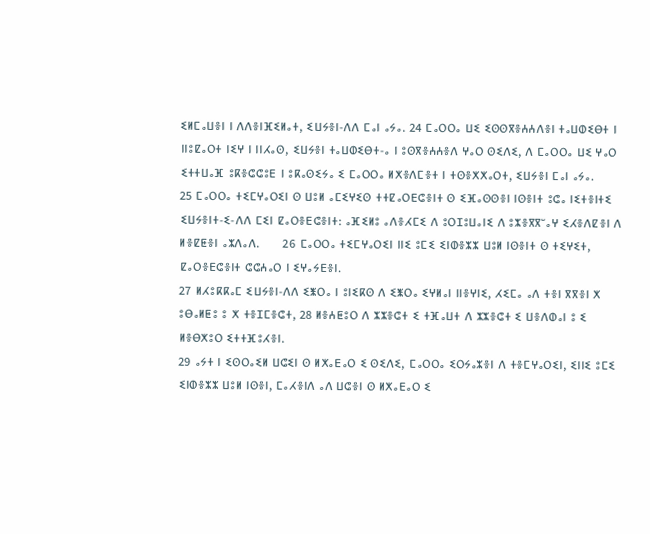ⵉⵍⵎⴰⵡⴻⵏ ⵏ ⴷⴷⴻⵏⴼⵉⵍⴰⵜ, ⵉⵡⵢⴻⵏ-ⴷⴷ ⵎⴰⵏ ⴰⵢⴰ. 24 ⵎⴰⵔⵔⴰ ⵡⵉ ⵉⵙⵙⴳⴻⵄⵄⴷⴻⵏ ⵜⴰⵡⵀⵉⴱⵜ ⵏ ⵏⵏⵓⵇⴰⵔⵜ ⵏⵉⵖ ⵏ ⵏⵏⵃⴰⵙ, ⵉⵡⵢⴻⵏ ⵜⴰⵡⵀⵉⴱⵜ-ⴰ ⵏ ⵓⵙⴳⴻⵄⵄⴻⴷ ⵖⴰⵔ ⵙⵉⴷⵉ, ⴷ ⵎⴰⵔⵔⴰ ⵡⵉ ⵖⴰⵔ ⵉⵜⵜⵡⴰⴼ ⵓⴽⴻⵛⵛⵓⴹ ⵏ ⵓⴽⴰⵙⵉⵢⴰ ⵉ ⵎⴰⵔⵔⴰ ⵍⵅⴻⴷⵎⴻⵜ ⵏ ⵜⵙⴻⵅⵅⴰⵔⵜ, ⵉⵡⵢⴻⵏ ⵎⴰⵏ ⴰⵢⴰ.
25 ⵎⴰⵔⵔⴰ ⵜⵉⵎⵖⴰⵔⵉⵏ ⵙ ⵡⵓⵍ ⴰⵎⵉⵖⵉⵙ ⵜⵜⵇⴰⵔⴹⵛⴻⵏⵜ ⵙ ⵉⴼⴰⵙⵙⴻⵏ ⵏⵙⴻⵏⵜ ⵓⵛⴰ ⵏⵉⵜⴻⵏⵜⵉ ⵉⵡⵢⴻⵏⵜ-ⵉ-ⴷⴷ ⵎⵉⵏ ⵇⴰⵔⴻⴹⵛⴻⵏⵜ: ⴰⴼⵉⵍⵓ ⴰⴷⴻⵃⵎⵉ ⴷ ⵓⵔⵊⵓⵡⴰⵏⵉ ⴷ ⵓⵣⴻⴳⴳⵯⴰⵖ ⵉⵃⴻⴷⵇⴻⵏ ⴷ ⵍⴻⵇⵟⴻⵏ ⴰⵣⴷⴰⴷ.      26 ⵎⴰⵔⵔⴰ ⵜⵉⵎⵖⴰⵔⵉⵏ ⵏⵏⵉ ⵓⵎⵉ ⵉⵏⵀⴻⵣⵣ ⵡⵓⵍ ⵏⵙⴻⵏⵜ ⵙ ⵜⵉⵖⵉⵜ, ⵇⴰⵔⴻⴹⵛⴻⵏⵜ ⵛⵛⵄⴰⵔ ⵏ ⵉⵖⴰⵢⴹⴻⵏ.
27 ⵍⵃⵓⴽⴽⴰⵎ ⵉⵡⵢⴻⵏ-ⴷⴷ ⵉⵥⵔⴰ ⵏ ⵓⵏⵉⴽⵙ ⴷ ⵉⵥⵔⴰ ⵉⵖⵍⴰⵏ ⵏⵏⴻⵖⵏⵉ, ⵃⵉⵎⴰ ⴰⴷ ⵜⴻⵏ ⴳⴳⴻⵏ ⵅ ⵓⴱⴰⵍⵟⵓ ⵓ ⵅ ⵜⴻⵊⵎⴻⵛⵜ, 28 ⵍⴻⵄⵟⵓⵔ ⴷ ⵣⵣⴻⵛⵜ ⵉ ⵜⴼⴰⵡⵜ ⴷ ⵣⵣⴻⵛⵜ ⵉ ⵡⴻⴷⵀⴰⵏ ⵓ ⵉ ⵍⴻⴱⵅⵓⵔ ⵉⵜⵜⴼⵓⵃⴻⵏ.
29 ⴰⵢⵜ ⵏ ⵉⵙⵔⴰⵉⵍ ⵡⵛⵉⵏ ⵙ ⵍⵅⴰⴹⴰⵔ ⵉ ⵙⵉⴷⵉ, ⵎⴰⵔⵔⴰ ⵉⵔⵢⴰⵣⴻⵏ ⴷ ⵜⴻⵎⵖⴰⵔⵉⵏ, ⵉⵏⵏⵉ ⵓⵎⵉ ⵉⵏⵀⴻⵣⵣ ⵡⵓⵍ ⵏⵙⴻⵏ, ⵎⴰⵃⴻⵏⴷ ⴰⴷ ⵡⵛⴻⵏ ⵙ ⵍⵅⴰⴹⴰⵔ ⵉ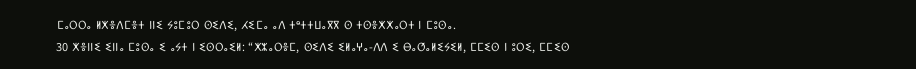ⵎⴰⵔⵔⴰ ⵍⵅⴻⴷⵎⴻⵜ ⵏⵏⵉ ⵢⵓⵎⵓⵔ ⵙⵉⴷⵉ, ⵃⵉⵎⴰ ⴰⴷ ⵜᵉⵜⵜⵡⴰⴳⴳ ⵙ ⵜⵙⴻⵅⵅⴰⵔⵜ ⵏ ⵎⵓⵙⴰ.
30 ⵅⴻⵏⵏⵉ ⵉⵏⵏⴰ ⵎⵓⵙⴰ ⵉ ⴰⵢⵜ ⵏ ⵉⵙⵔⴰⵉⵍ: “ⵅⵣⴰⵔⴻⵎ, ⵙⵉⴷⵉ ⵉⵍⴰⵖⴰ-ⴷⴷ ⵉ ⴱⴰⵚⴰⵍⵉⵢⵉⵍ, ⵎⵎⵉⵙ ⵏ ⵓⵔⵉ, ⵎⵎⵉⵙ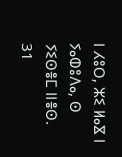ⵏ ⵃⵓⵔ, ⵣⵉ ⵍⴰⴵ ⵏ ⵢⴰⵀⵓⴷⴰ, ⵙ ⵢⵉⵙⴻⵎ ⵏⵏⴻⵙ.    31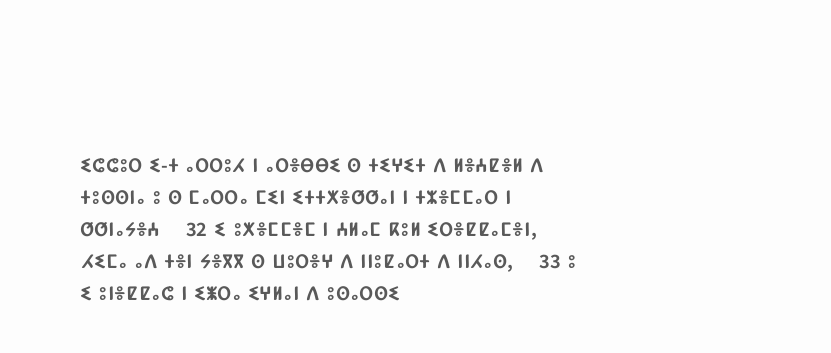ⵉⵛⵛⵓⵔ ⵉ-ⵜ ⴰⵔⵔⵓⵃ ⵏ ⴰⵔⴻⴱⴱⵉ ⵙ ⵜⵉⵖⵉⵜ ⴷ ⵍⴻⵄⵇⴻⵍ ⴷ ⵜⵓⵙⵙⵏⴰ ⵓ ⵙ ⵎⴰⵔⵔⴰ ⵎⵉⵏ ⵉⵜⵜⵅⴻⵚⵚⴰⵏ ⵏ ⵜⵣⴻⵎⵎⴰⵔ ⵏ ⵚⵚⵏⴰⵢⴻⵄ    32 ⵉ ⵓⵅⴻⵎⵎⴻⵎ ⵏ ⵄⵍⴰⵎ ⴽⵓⵍ ⵉⵔⴻⵇⵇⴰⵎⴻⵏ, ⵃⵉⵎⴰ ⴰⴷ ⵜⴻⵏ ⵢⴻⴳⴳ ⵙ ⵡⵓⵔⴻⵖ ⴷ ⵏⵏⵓⵇⴰⵔⵜ ⴷ ⵏⵏⵃⴰⵙ,    33 ⵓ ⵉ ⵓⵏⴻⵇⵇⴰⵛ ⵏ ⵉⵥⵔⴰ ⵉⵖⵍⴰⵏ ⴷ ⵓⵙⴰⵔⵙⵉ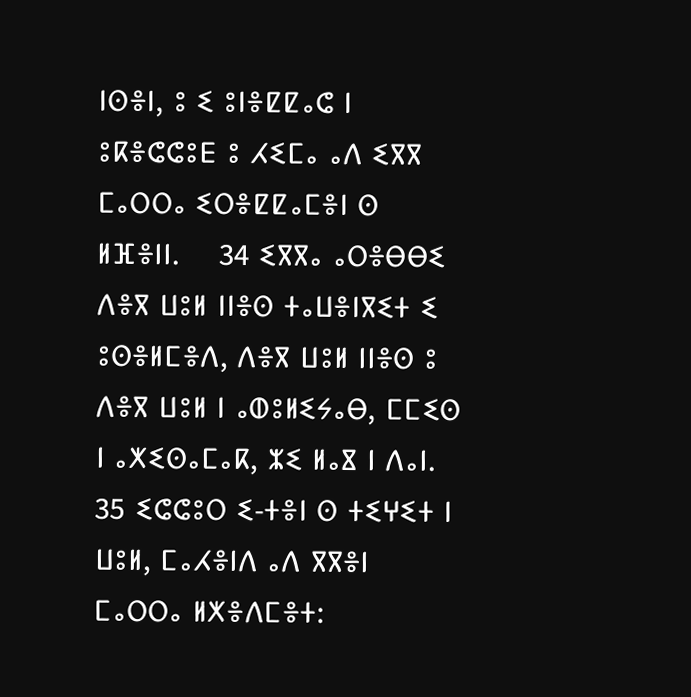ⵏⵙⴻⵏ, ⵓ ⵉ ⵓⵏⴻⵇⵇⴰⵛ ⵏ ⵓⴽⴻⵛⵛⵓⴹ ⵓ ⵃⵉⵎⴰ ⴰⴷ ⵉⴳⴳ ⵎⴰⵔⵔⴰ ⵉⵔⴻⵇⵇⴰⵎⴻⵏ ⵙ ⵍⴼⴻⵏⵏ.    34 ⵉⴳⴳⴰ ⴰⵔⴻⴱⴱⵉ ⴷⴻⴳ ⵡⵓⵍ ⵏⵏⴻⵙ ⵜⴰⵡⴻⵏⴳⵉⵜ ⵉ ⵓⵙⴻⵍⵎⴻⴷ, ⴷⴻⴳ ⵡⵓⵍ ⵏⵏⴻⵙ ⵓ ⴷⴻⴳ ⵡⵓⵍ ⵏ ⴰⵀⵓⵍⵉⵢⴰⴱ, ⵎⵎⵉⵙ ⵏ ⴰⵅⵉⵙⴰⵎⴰⴽ, ⵣⵉ ⵍⴰⴵ ⵏ ⴷⴰⵏ. 35 ⵉⵛⵛⵓⵔ ⵉ-ⵜⴻⵏ ⵙ ⵜⵉⵖⵉⵜ ⵏ ⵡⵓⵍ, ⵎⴰⵃⴻⵏⴷ ⴰⴷ ⴳⴳⴻⵏ ⵎⴰⵔⵔⴰ ⵍⵅⴻⴷⵎⴻⵜ: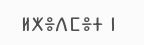ⵍⵅⴻⴷⵎⴻⵜ ⵏ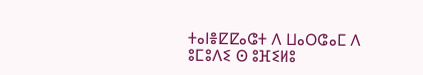ⵜⴰⵏⴻⵇⵇⴰⵛⵜ ⴷ ⵡⴰⵔⵛⴰⵎ ⴷ ⵓⵎⵓⴷⵉ ⵙ ⵓⴼⵉⵍⵓ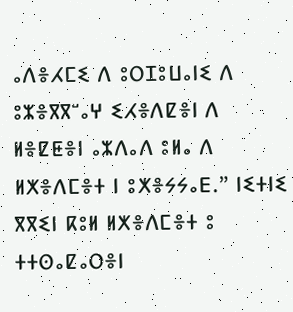ⴰⴷⴻⵃⵎⵉ ⴷ ⵓⵔⵊⵓⵡⴰⵏⵉ ⴷ ⵓⵣⴻⴳⴳⵯⴰⵖ ⵉⵃⴻⴷⵇⴻⵏ ⴷ ⵍⴻⵇⵟⴻⵏ ⴰⵣⴷⴰⴷ ⵓⵍⴰ ⴷ ⵍⵅⴻⴷⵎⴻⵜ ⵏ ⵓⵅⴻⵢⵢⴰⴹ.” ⵏⵉⵜⵏⵉ ⴳⴳⵉⵏ ⴽⵓⵍ ⵍⵅⴻⴷⵎⴻⵜ ⵓ ⵜⵜⵙⴰⵇⴰⵔⴻⵏ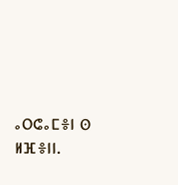ⴰⵔⵛⴰⵎⴻⵏ ⵙ ⵍⴼⴻⵏⵏ.